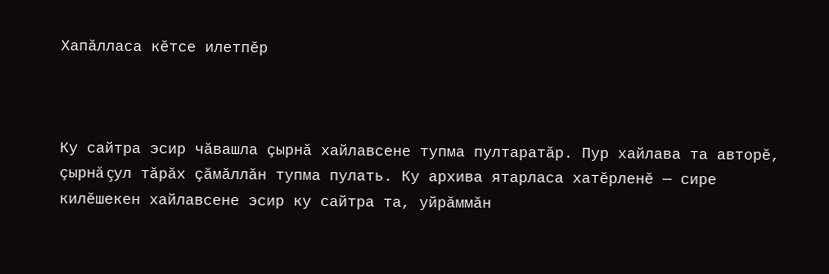Хапăлласа кĕтсе илетпĕр



Ку сайтра эсир чăвашла çырнă хайлавсене тупма пултаратăр. Пур хайлава та авторĕ, çырнă çул тăрăх çăмăллăн тупма пулать. Ку архива ятарласа хатĕрленĕ — сире килĕшекен хайлавсене эсир ку сайтра та, уйрăммăн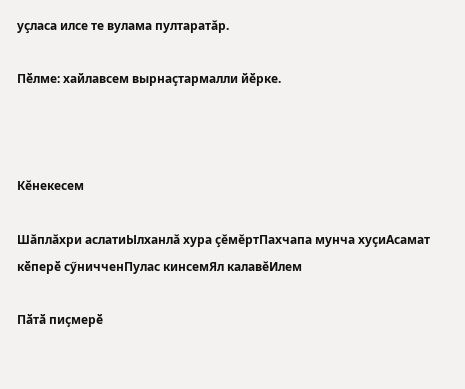уçласа илсе те вулама пултаратăр.

Пӗлме: хайлавсем вырнаҫтармалли йӗрке.



Кĕнекесем

Шăплăхри аслатиЫлханлă хура çĕмĕртПахчапа мунча хуҫиАсамат кӗперӗ сӳничченПулас кинсемЯл калавĕИлем

Пӑтӑ пиҫмерӗ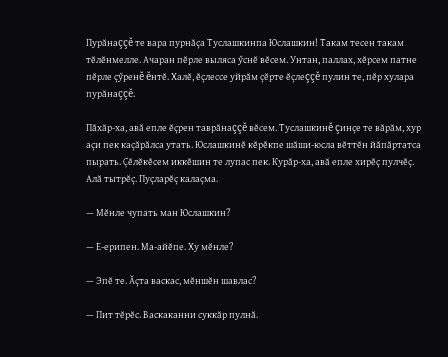Пурăнаççĕ те вара пурнăçа Туслашкинпа Юслашкин! Такам тесен такам тĕлĕнмелле. Ачаран пĕрле выляса ӳснĕ вĕсем. Унтан, паллах, хĕрсем патне пĕрле çӳренĕ ĕнтĕ. Халĕ, ĕçлессе уйрăм çĕрте ĕçлеççĕ пулин те, пĕр хулара пурăнаççĕ.

Пăхăр-ха, авă епле ĕçрен таврăнаççĕ вĕсем. Туслашкинĕ çинçе те вăрăм, хур аçи пек каçăрăлса утать. Юслашкинĕ кĕрĕкпе шăши-юсла вĕттĕн йăпăртатса пырать. Çĕлĕкĕсем иккĕшин те лупас пек. Курăр-ха, авă епле хирĕç пулчĕç. Алă тытрĕç. Пуçларĕç калаçма.

— Мĕнле чупать ман Юслашкин?

— Е-ерипен. Ма-айĕпе. Ху мĕнле?

— Эпĕ те. Ăçта васкас, мĕншĕн шавлас?

— Пит тĕрĕс. Васкаканни суккăр пулнă.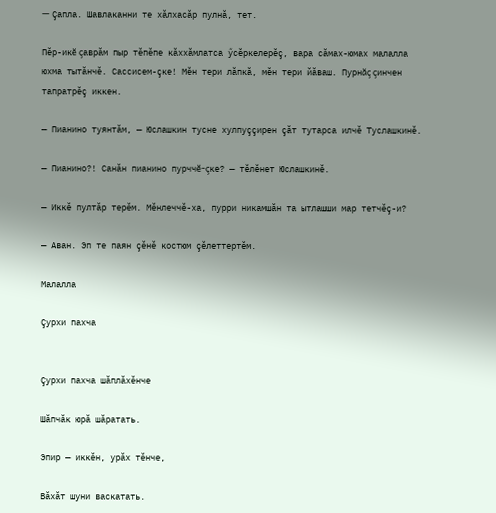— Çапла. Шавлаканни те хăлхасăр пулнă, тет.

Пĕр-икĕ çаврăм пыр тĕпĕпе кăххăмлатса ӳсĕркелерĕç, вара сăмах-юмах малалла юхма тытăнчĕ. Сассисем-çке! Мĕн тери лăпкă, мĕн тери йăваш. Пурнăç çинчен тапратрĕç иккен.

— Пианино туянтăм, — Юслашкин тусне хулпуççирен çăт тутарса илчĕ Туслашкинĕ.

— Пианино?! Санăн пианино пурччĕ-çке? — тĕлĕнет Юслашкинĕ.

— Иккĕ пултăр терĕм. Мĕнлеччĕ-ха, пурри никамшăн та ытлашши мар тетчĕç-и?

— Аван. Эп те паян çĕнĕ костюм çĕлеттертĕм.

Малалла

Çурхи пахча


Çурхи пахча шăплăхĕнче

Шăпчăк юрă шăратать.

Эпир — иккĕн, урăх тĕнче,

Вăхăт шуни васкатать.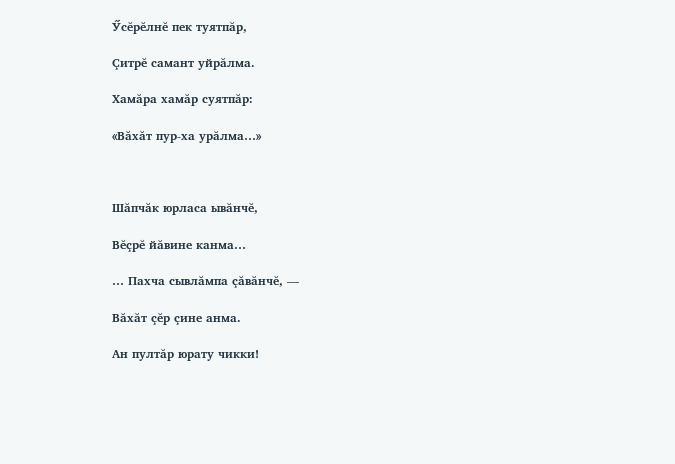Ӳсĕрĕлнĕ пек туятпăр,

Çитрĕ самант уйрăлма.

Хамăра хамăр суятпăр:

«Вăхăт пур-ха урăлма…»



Шăпчăк юрласа ывăнчĕ,

Вĕçрĕ йăвине канма…

… Пахча сывлăмпа çăвăнчĕ, —

Вăхăт çĕр çине анма.

Ан пултăр юрату чикки!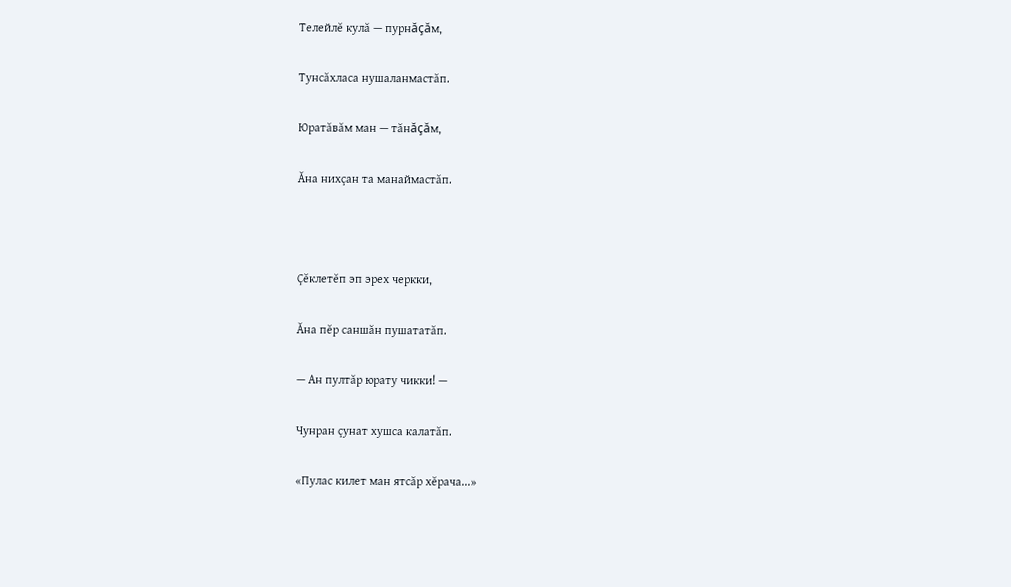Телейлĕ кулă — пурнăçăм,

Тунсăхласа нушаланмастăп.

Юратăвăм ман — тăнăçăм,

Ăна нихçан та манаймастăп.



Çĕклетĕп эп эрех черкки,

Ăна пĕр саншăн пушататăп.

— Ан пултăр юрату чикки! —

Чунран çунат хушса калатăп.

«Пулас килет ман ятсăр хĕрача...»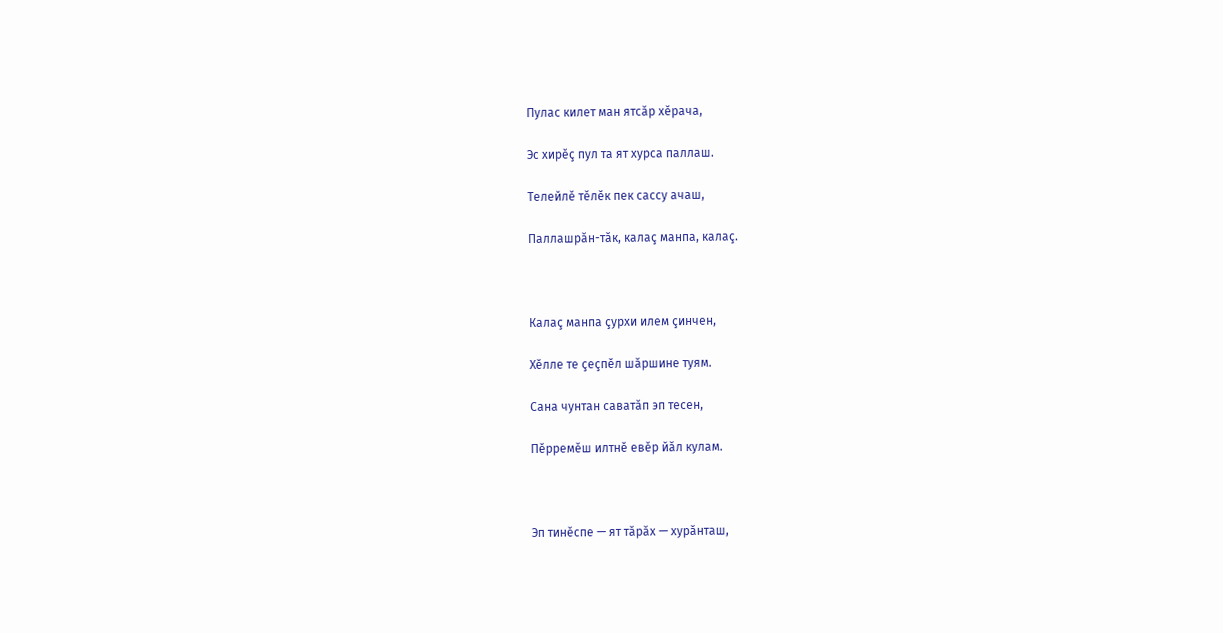Пулас килет ман ятсăр хĕрача,

Эс хирĕç пул та ят хурса паллаш.

Телейлĕ тĕлĕк пек сассу ачаш,

Паллашрăн-тăк, калаç манпа, калаç.



Калаç манпа çурхи илем çинчен,

Хĕлле те çеçпĕл шăршине туям.

Сана чунтан саватăп эп тесен,

Пĕрремĕш илтнĕ евĕр йăл кулам.



Эп тинĕспе — ят тăрăх — хурăнташ,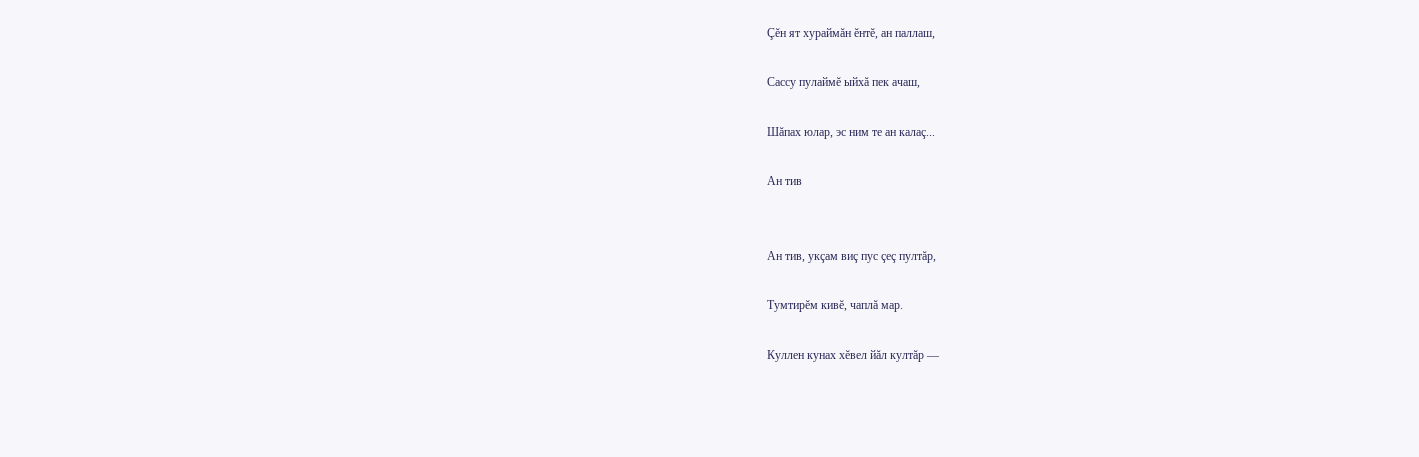Çĕн ят хураймăн ĕнтĕ, ан паллаш,

Сассу пулаймĕ ыйхă пек ачаш,

Шăпах юлар, эс ним те ан калаç...

Ан тив


Ан тив, укçам виç пус çеç пултăр,

Тумтирĕм кивĕ, чаплă мар.

Куллен кунах хĕвел йăл култăр —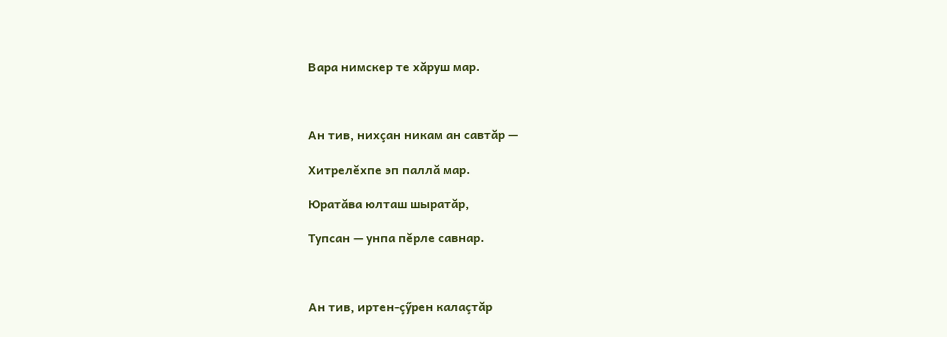Вара нимскер те хăруш мар.



Ан тив, нихçан никам ан савтăр —

Хитрелĕхпе эп паллă мар.

Юратăва юлташ шыратăр,

Тупсан — унпа пĕрле савнар.



Ан тив, иртен-çӳрен калаçтăр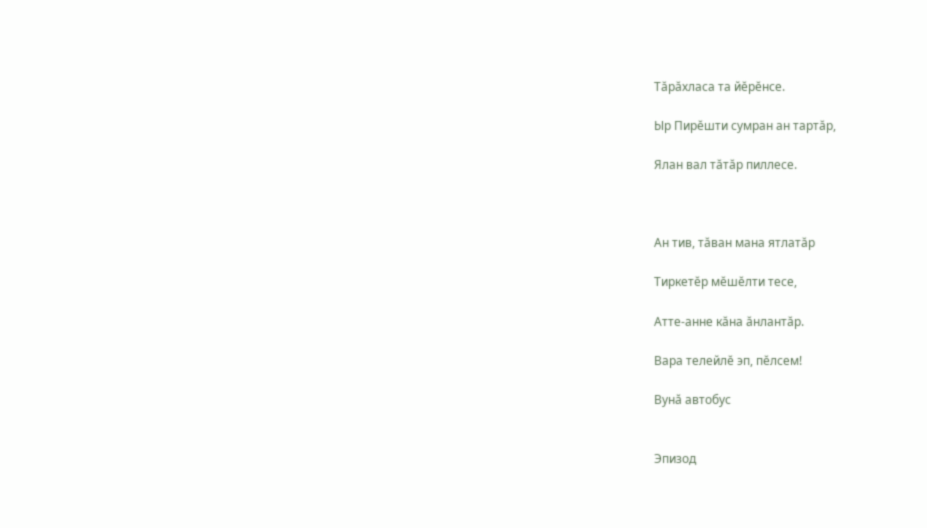Тăрăхласа та йĕрĕнсе.

Ыр Пирĕшти сумран ан тартăр,

Ялан вал тăтăр пиллесе.



Ан тив, тăван мана ятлатăр

Тиркетĕр мĕшĕлти тесе,

Атте-анне кăна ăнлантăр.

Вара телейлĕ эп, пĕлсем!

Вунӑ автобус


Эпизод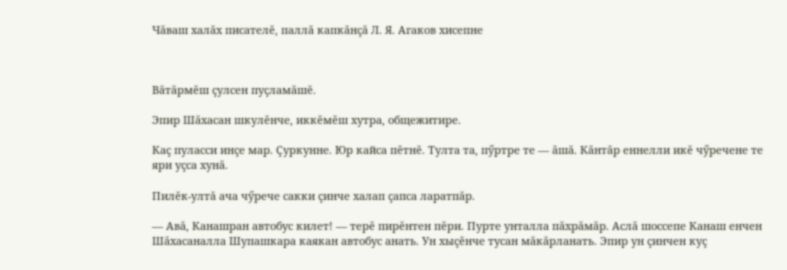Чăваш халăх писателĕ, паллă капкăнçă Л. Я. Агаков хисепне



Вăтăрмĕш çулсен пуçламăшĕ.

Эпир Шăхасан шкулĕнче, иккĕмĕш хутра, общежитире.

Каç пуласси инçе мар. Çуркунне. Юр кайса пĕтнĕ. Тулта та, пӳртре те — ăшă. Кăнтăр еннелли икĕ чӳречене те яри уçса хунă.

Пилĕк-ултă ача чӳрече сакки çинче халап çапса ларатпăр.

— Авă, Канашран автобус килет! — терĕ пирĕнтен пĕри. Пурте унталла пăхрăмăр. Аслă шоссепе Канаш енчен Шăхасаналла Шупашкара каякан автобус анать. Ун хыçĕнче тусан мăкăрланать. Эпир ун çинчен куç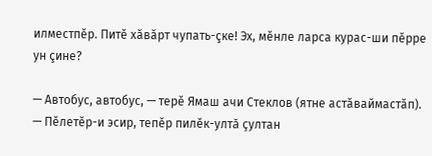илместпĕр. Питĕ хăвăрт чупать-çке! Эх, мĕнле ларса курас-ши пĕрре ун çине?

— Автобус, автобус, — терĕ Ямаш ачи Стеклов (ятне астăваймастăп). — Пĕлетĕр-и эсир, тепĕр пилĕк-ултă çултан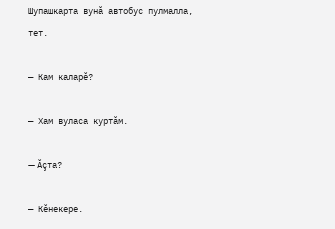Шупашкарта вунă автобус пулмалла, тет.

— Кам каларĕ?

— Хам вуласа куртăм.

— Ăçта?

— Кĕнекере.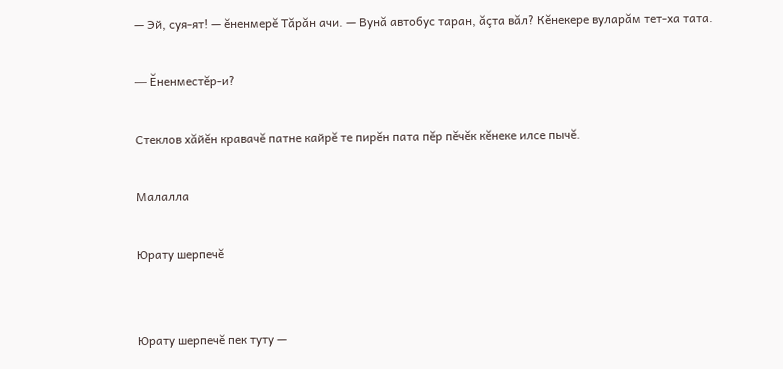— Эй, суя-ят! — ĕненмерĕ Тăрăн ачи. — Вунă автобус таран, ăçта вăл? Кĕнекере вуларăм тет-ха тата.

— Ĕненместĕр-и?

Стеклов хăйĕн кравачĕ патне кайрĕ те пирĕн пата пĕр пĕчĕк кĕнеке илсе пычĕ.

Малалла

Юрату шерпечĕ


Юрату шерпечĕ пек туту —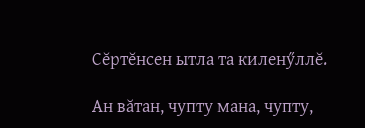Сĕртĕнсен ытла та киленӳллĕ.

Ан вăтан, чупту мана, чупту,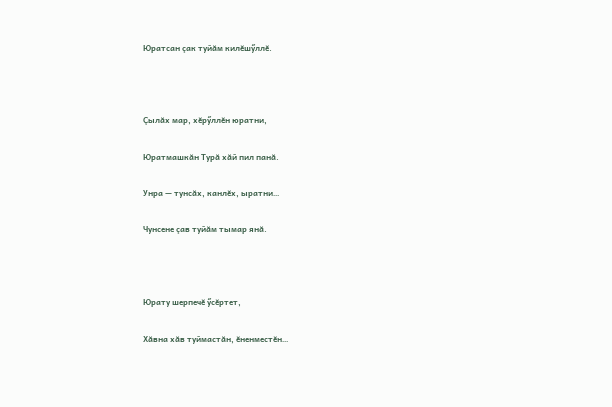Юратсан çак туйăм килĕшӳллĕ.



Çылăх мар, хĕрӳллĕн юратни,

Юратмашкăн Турă хăй пил панă.

Унра — тунсăх, канлĕх, ыратни…

Чунсене çав туйăм тымар янă.



Юрату шерпечĕ ӳсĕртет,

Хăвна хăв туймастăн, ĕненместĕн…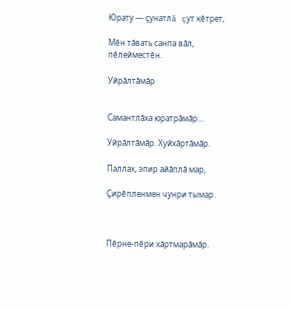Юрату — çунатлă çут кĕтрет,

Мĕн тăвать санпа вăл, пĕлейместĕн.

Уйрăлтăмăр


Самантлăха юратрăмăр…

Уйрăлтăмăр. Хуйхăртăмăр.

Паллах, эпир айăплă мар,

Çирĕпленмен чунри тымар.



Пĕрне-пĕри хăртмарăмăр.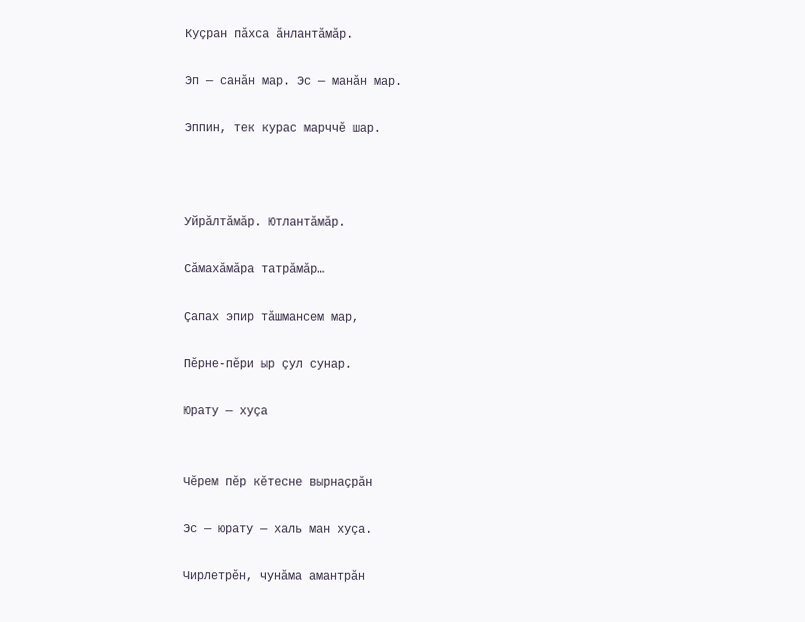Куçран пăхса ăнлантăмăр.

Эп — санăн мар. Эс — манăн мар.

Эппин, тек курас марччĕ шар.



Уйрăлтăмăр. Ютлантăмăр.

Сăмахăмăра татрăмăр…

Çапах эпир тăшмансем мар,

Пĕрне-пĕри ыр çул сунар.

Юрату — хуçа


Чĕрем пĕр кĕтесне вырнаçрăн

Эс — юрату — халь ман хуçа.

Чирлетрĕн, чунăма амантрăн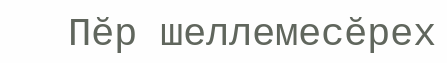Пĕр шеллемесĕрех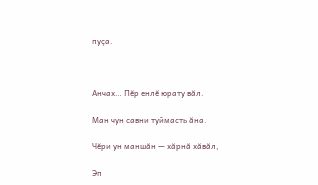пуçа.



Анчах… Пĕр енлĕ юрату вăл.

Ман чун савни туймасть ăна.

Чĕри ун маншăн — хăрнă хăвăл,

Эп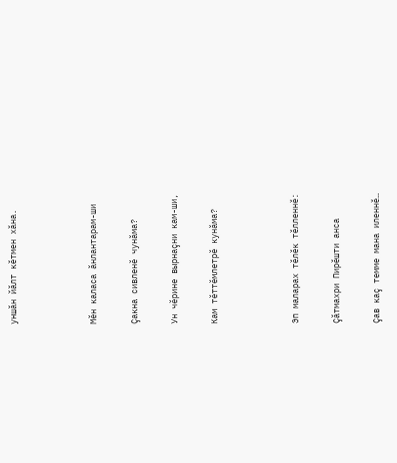уншăн йăлт кĕтмен хăна.



Мĕн каласа ăнлантарам-ши

Çакна сивленĕ чунăма?

Ун чĕрине вырнаçни кам-ши,

Кам тĕттĕмлетрĕ кунăма?



Эп маларах тĕлĕк тĕлленнĕ:

Çăтмахри Пирĕшти анса

Çав каç темме мана иленнĕ…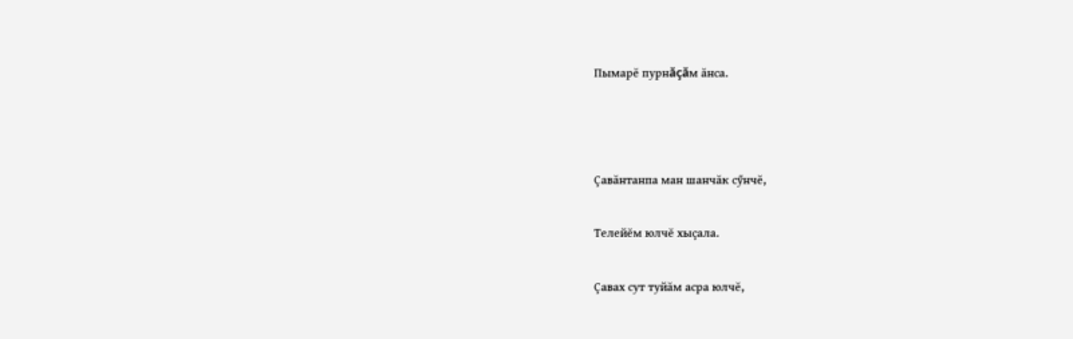Пымарĕ пурнăçăм ăнса.



Çавăнтанпа ман шанчăк сӳнчĕ,

Телейĕм юлчĕ хыçала.

Çавах сут туйăм асра юлчĕ,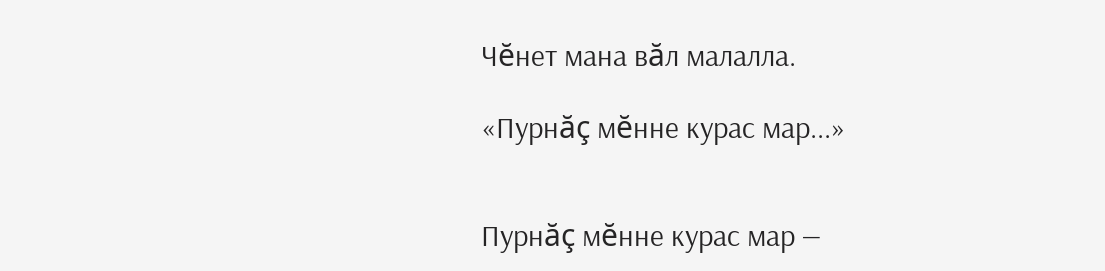Чĕнет мана вăл малалла.

«Пурнăç мĕнне курас мар...»


Пурнăç мĕнне курас мар —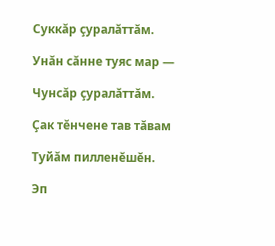Суккăр çуралăттăм.

Унăн сăнне туяс мар —

Чунсăр çуралăттăм.

Çак тĕнчене тав тăвам

Туйăм пилленĕшĕн.

Эп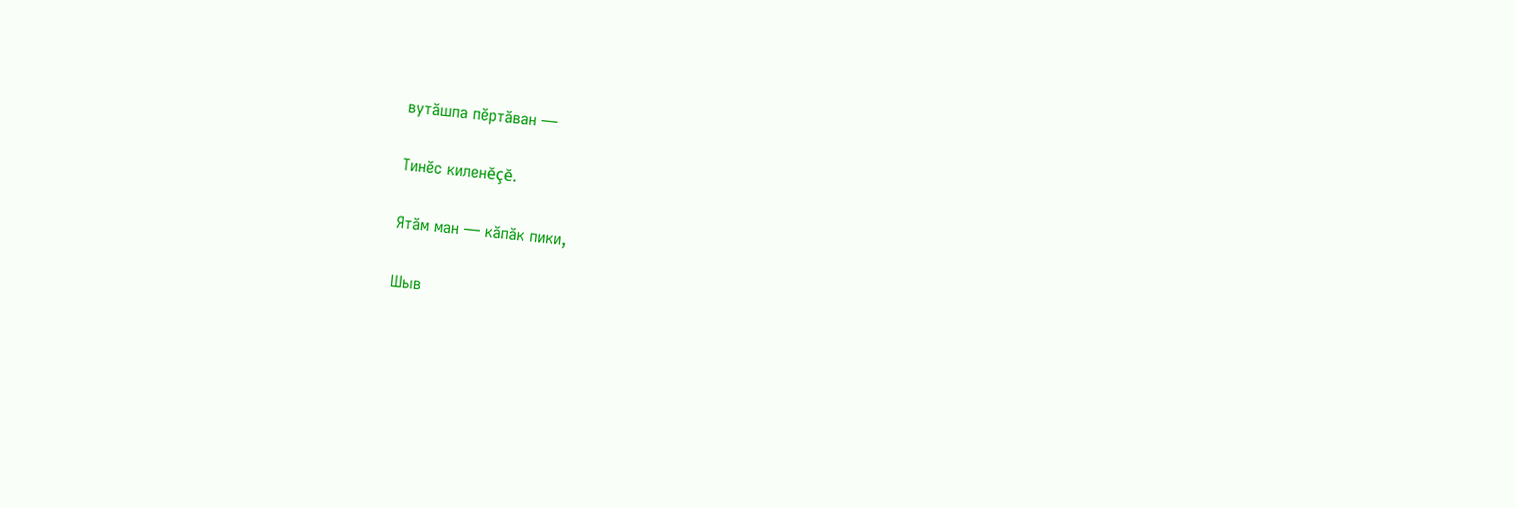вутăшпа пĕртăван —

Тинĕс киленĕçĕ.

Ятăм ман — кăпăк пики,

Шыв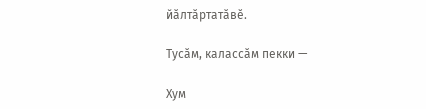йăлтăртатăвĕ.

Тусăм, калассăм пекки —

Хум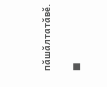пăшăлтатăвĕ.

■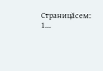Страницăсем: 1...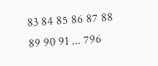83 84 85 86 87 88 89 90 91 ... 796